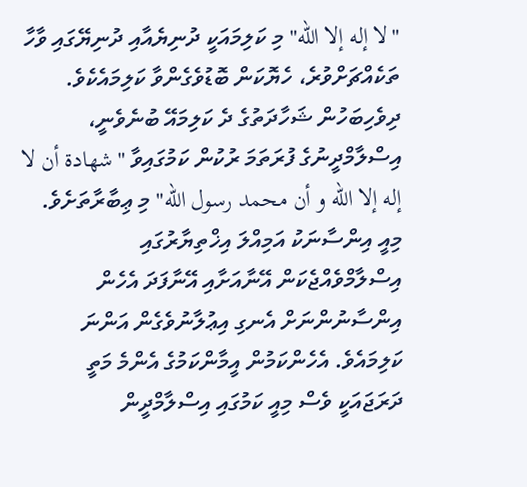"لا إله إلا الله" މި ކަލިމައަކީ ދުނިޔެއާއި ދުނިޔޭގައި ވާހާ ތަކެއްޗަށްވުރެ، ހެޔޮކަން ބޮޑުވެގެންވާ ކަލިމައެކެވެ. ދިވެހިބަހުން ޝަހާދަތުގެ ދެ ކަލިމައޭ ބުނެވެނީ، އިސްލާމްދީނުގެ ފުރަތަމަ ރުކުން ކަމުގައިވާ "شهادة أن لا إله إلا الله و أن محمد رسول الله" މި ޢިބާރާތަށެވެ. މިއީ އިންސާނަކު އަމިއްލަ އިޚްތިޔާރުގައި އިސްލާމްވެއްޖެކަން އޭނާއަށާއި އޭނާފަދަ އެހެން އިންސާނުންނަށް އެނގި އިޢުލާނުވެގެން އަންނަ ކަލިމައެވެ. އެހެންކަމުން އީމާންކަމުގެ އެންމެ މަތީ ދަރަޖައަކީ ވެސް މިއީ ކަމުގައި އިސްލާމްދީން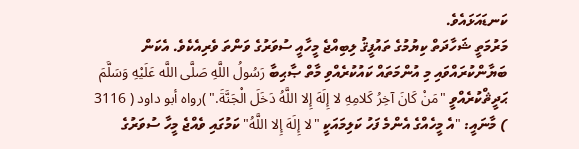ކަނޑައަޅައެވެ.
މަރުމަތީ ޝަހާދަތް ކިޔުމުގެ ތައުފީޤު ލިބިއްޖެ މީހާއީ ސުވަރުގެ ވަންތަ ވެރިއެކެވެ. އެކަން ބަޔާންކުރައްވައި މި އުންމަތައް ކައުކުރެއްވި މާތް ޞާޙިބާ رَسُولُ اللَّهِ صَلَّى اللَّه عَلَيْهِ وَسَلَّمَ ޙަދީޘްކުރެއްވީ "مَنْ كَانَ آخِرُ كَلامِهِ لا إِلَهَ إِلا اللَّهُ دَخَلَ الْجَنَّةَ." )رواه أبو داود ( 3116 ) މާނައީ: "އެ މީހެއްގެ އެންމެ ފަހު ކަލިމައަކީ "لا إِلَهَ إِلا اللَّهُ" ކަމުގައި ވެއްޖެ މީހާ ސުވަރުގެ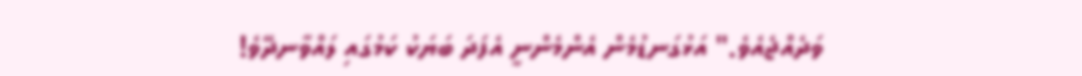ވަދެއްޖެއެވެ." އަޅުގަނޑުމެން އެންމެންނީ އެފަދަ ބަޔަކު ކަމުގައި ލައްވާނދޭވެ!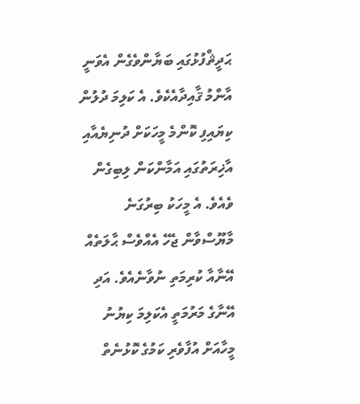ޙަދީޘްފުޅުގައި ބަޔާންވެގެން އެވަނީ އާންމު ޤާއިދާއެކެވެ. އެ ކަލިމަ ދުލުން ކިޔައިފި ކޮންމެ މީހަކަށް ދުނިޔެއާއި އާޚިރަތުގައި އަމާންކަން ލިބިގެން ވެއެވެ. އެ މީހަކު ބިރުގަނެ މާޔޫސްވާން ޖެހޭ އެއްވެސް ޙާލަތެއް އޭނާއާ ކުރިމަތި ނުވާނެއެވެ. އަދި އޭނާގެ މަރުމަތީ އެކަލިމަ ކިޔުނު މީހާއަށް އުފާވެރި ކަމުގެ ކޮޅުނެތް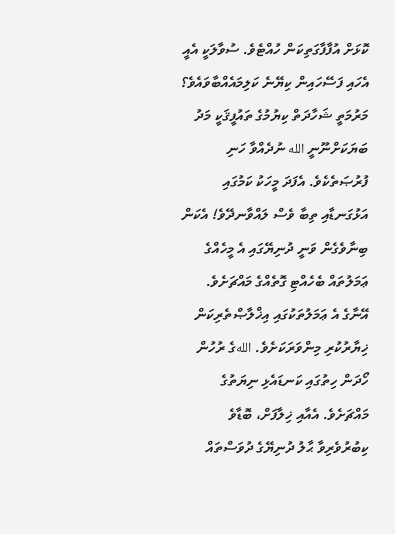ކޮޅަށް އުފާފާގަތިކަން ހުއްޓެވެ. ސުވާލަކީ އެއީ އެހައި ފަސޭހައިން ކިޔޭނެ ކަލިމައެއްބާވައެވެ؟
މަރުމަތީ ޝަހާދަތް ކިޔުމުގެ ތައުފީޤަކީ މަދު ބަޔަކަށްނޫނީ الله ނުދެއްވާ ހަނި ފުރުޞަތެކެވެ. އެފަދަ މީހަކު ކަމުގައި އަޅުގަނޑާއި ތިބާ ވެސް ލައްވާނދޭވެ! އެކަން ބިނާވެގެން ވަނީ ދުނިޔޭގައި އެ މީހެއްގެ ޢަމަލުތައް ބެހެއްޓި ގޮތެއްގެ މައްޗަށެވެ. އޭނާގެ އެ ޢަމަލުތަކުގައި އިޚްލާޞްތެރިކަން ޚިޔާރުކުރި މިންވަރަކަށެވެ. اللهގެ ރުހުން ހޯދަން ހިތުގައި ކަނޑައެޅި ނިޔަތުގެ މައްޗަށެވެ. އެއާއި ޚިލާފަށް، ބޮޑާވެ ކިބުރުވެރިވާ ޙާލު ދުނިޔޭގެ ދުވަސްތައް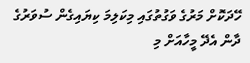ހޭދަކޮށް މަރުގެ ވަގުތުގައި މިކަލިމަ ކިޔައިގެން ސުވަރުގެ ދާން އެދޭ މީހާއަށް މި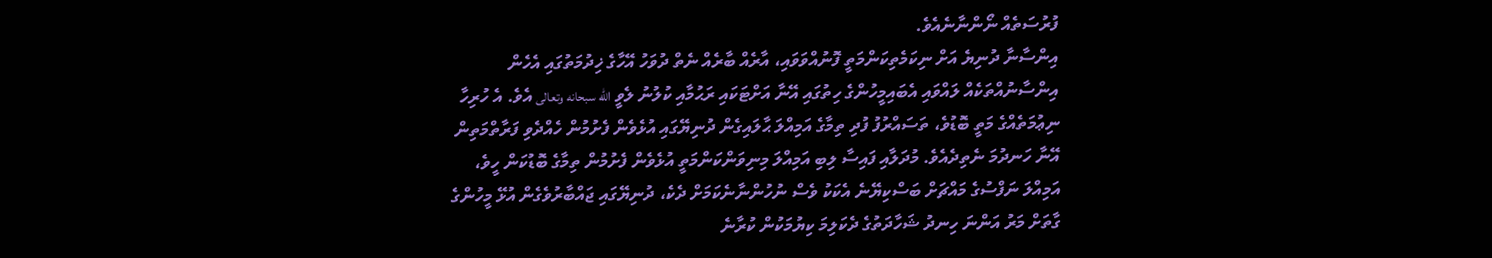ފުރުސަތެއް ނޯންނާނެއެވެ.
އިންސާނާ ދުނިޔެ އަށް ނިކަމެތިކަންމަތީ ފޮނުއްވަވައި، އާރެއް ބާރެއް ނެތް ދުވަހު އޭހާގެ ޚިދުމަތުގައި އެހެން އިންސާނުއްތަކެއް ލައްވައި އެބައިމީހުންގެ ހިތުގައި އޭނާ އަށްޓަކައި ރަޙުމާއި ކުލުނު ލެވީ الله سبحانه وتعالى އެވެ. އެ ހުރިހާ ނިޢުމަތެއްގެ މަތީ ބޮޑުވެ، ތަސައްރުފު ފުދި ތިމާގެ އަމިއްލަ ޙާލައިގެން ދުނިޔޭގައި އުޅެވެން ފެށުމުން ހެއްދެވި ފަރާތްމަތިން އޭނާ ހަނދުމަ ނެތިދެއެވެ. މުދަލާއި ފައިސާ ލިބި އަމިއްލަ މިނިވަންކަންމަތީ އުޅެވެން ފެށުމުން ތިމާގެ ބޮޑުކަން ހީވެ، އަމިއްލަ ނަފްސުގެ މައްޗަށް ބަސްކިޔޭނެ އެކަކު ވެސް ނުހުންނާނެކަމަށް ދެކެ، ދުނިޔޭގައި ޖައްބާރުވެގެން އުޅޭ މީހުންގެ ގާތަށް މަރު އަންނަ ހިނދު ޝަހާދަތުގެ ދެކަލިމަ ކިޔުމަކުން ކުރާނެ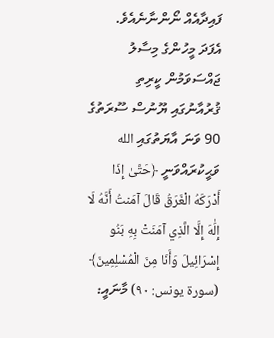ފައިދާއެއް ނޯންނާނެއެވެ.
އެފަދަ މީހުންގެ މިސާލު ޖައްސަވަމުން ކީރިތި ޤުރުއާނުގައި ޔޫނުސް ސޫރަތުގެ 90 ވަނަ އާޔަތުގައި الله ވަޙީކުރައްވަނީ ﴿حَتَّىٰ إِذَا أَدْرَكَهُ الْغَرَقُ قَالَ آمَنتُ أَنَّهُ لَا إِلَٰهَ إِلَّا الَّذِي آمَنَتْ بِهِ بَنُو إِسْرَائِيلَ وَأَنَا مِنَ الْمُسْلِمِينَ﴾ (سورة يونس: ٩٠) މާނައީ: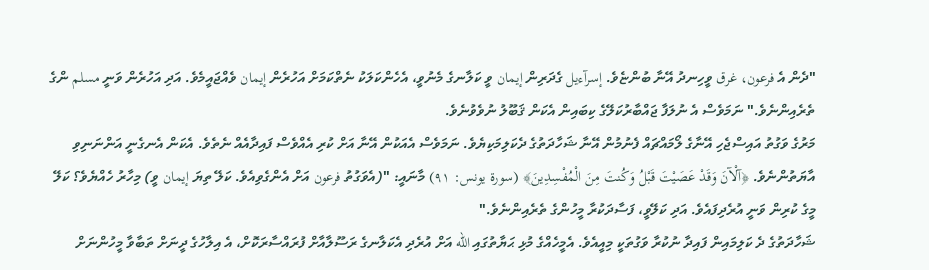"ދެން އެ فرعون، غرق ވީހިނދު އޭނާ ބުންޏެވެ. إسرآءيل ގެދަރިން إيمان ވީ ކަލާނގެ މެނުވީ، އެހެންކަލަކު ނެތްކަމަށް އަހުރެން إيمان ވެއްޖައީމެވެ. އަދި އަހުރެން ވަނީ مسلم ންގެ ތެރެއިންނެވެ." ނަމަވެސް އެ ނުލަފާ ޖައްބާރުކަލޭގެ ކިބައިން އެކަން ޤަބޫލު ނުވެވުނެވެ.
މަރުގެ ވަގުތު އައިސްޖެހި އޭނާގެ ލޯމައްޗައް ފެނުމުން އޭނާ ޝަހާދަތުގެ ދެކަލިމަކިޔެވެ. ނަމަވެސް އެއަކުން އޭނާ އަށް ކުރި އެއްވެސް ފައިދާއެއް ނެތެވެ. އެކަން އެނގެނީ އަންނަނިވި އާޔަތުންނެވެ. ﴿آلْآنَ وَقَدْ عَصَيْتَ قَبْلُ وَكُنتَ مِنَ الْمُفْسِدِينَ﴾ (سورة يونس: ٩١) މާނައީ: "(އެވަގުތު فرعون އަށް އެންގެވިއެވެ. ކަލޭ ތިޔަ إيمان ވީ) މިހާރު ހެއްޔެވެ؟ ކަލޭ މީގެ ކުރިން ވަނީ އުރެދިފައެވެ. އަދި ކަލޭވީ، ފަސާދަކުރާ މީހުންގެ ތެރެއިންނެވެ."
ޝަހާދަތުގެ ދެ ކަލިމައިން ފައިދާ ނުކުރާ ވަގުތަކީ މިއީއެވެ. އެމީހެއްގެ މުޅި ޙަޔާތުގައި الله އަށް އުރެދި އެކަލާނގެ ރަސޫލާއާށް ފުރައްސާރަކޮށް، އެ އިލާހުގެ ދީނަށް ތަބާވާ މީހުންނަށް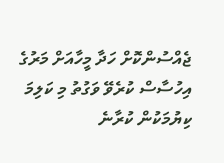ޖެއްސުންކޮށް ހަދާ މީހާއަށް މަރުގެ އިހުސާސް ކުރެވޭ ވަގުތު މި ކަލިމަ ކިޔުމަކުން ކުރާނެ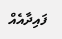ފައިދާއެއް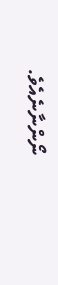ނޯންނާނެއެވެ.